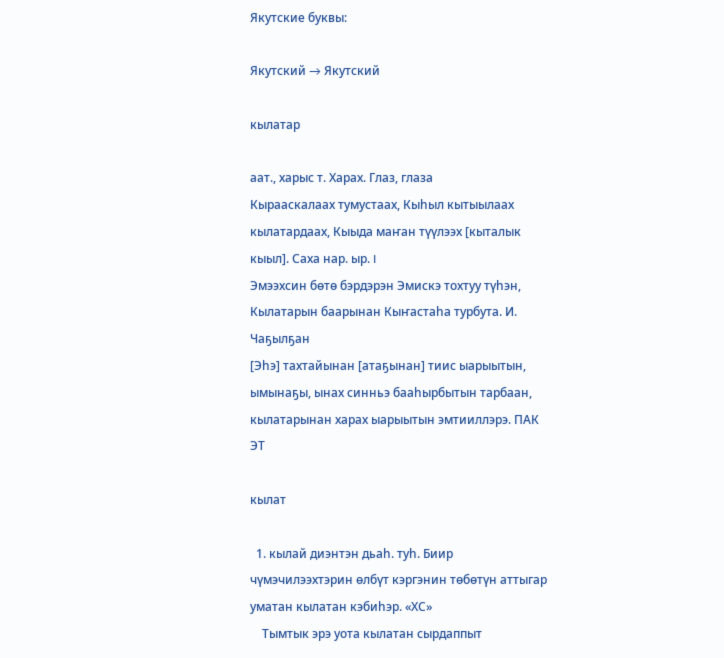Якутские буквы:

Якутский → Якутский

кылатар

аат., харыс т. Харах. Глаз, глаза
Кырааскалаах тумустаах, Кыһыл кытыылаах кылатардаах, Кыыда маҥан түүлээх [кыталык кыыл]. Саха нар. ыр. I
Эмээхсин бөтө бэрдэрэн Эмискэ тохтуу түһэн, Кылатарын баарынан Кыҥастаһа турбута. И. Чаҕылҕан
[Эһэ] тахтайынан [атаҕынан] тиис ыарыытын, ымынаҕы, ынах синньэ бааһырбытын тарбаан, кылатарынан харах ыарыытын эмтииллэрэ. ПАК ЭТ

кылат

  1. кылай диэнтэн дьаһ. туһ. Биир чүмэчилээхтэрин өлбүт кэргэнин төбөтүн аттыгар уматан кылатан кэбиһэр. «ХС»
    Тымтык эрэ уота кылатан сырдаппыт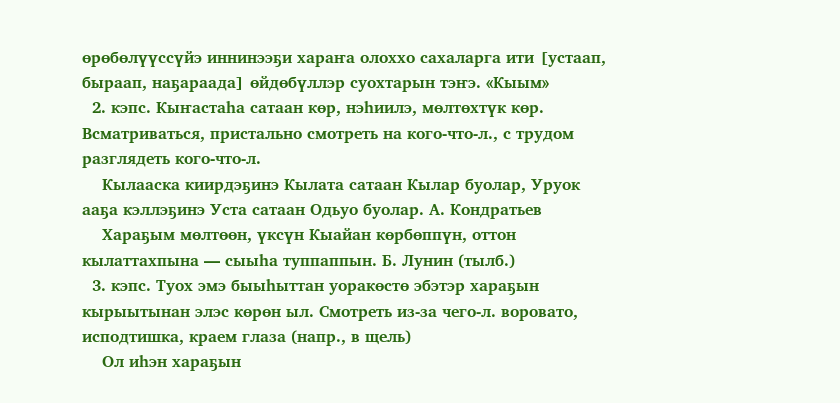өрөбөлүүссүйэ иннинээҕи хараҥа олоххо сахаларга ити [устаап, быраап, наҕараада] өйдөбүллэр суохтарын тэҥэ. «Кыым»
  2. кэпс. Кыҥастаһа сатаан көр, нэһиилэ, мөлтөхтүк көр. Всматриваться, пристально смотреть на кого-что-л., с трудом разглядеть кого-что-л.
    Кылааска киирдэҕинэ Кылата сатаан Кылар буолар, Уруок ааҕа кэллэҕинэ Уста сатаан Одьуо буолар. А. Кондратьев
    Хараҕым мөлтөөн, үксүн Кыайан көрбөппүн, оттон кылаттахпына — сыыһа туппаппын. Б. Лунин (тылб.)
  3. кэпс. Туох эмэ быыһыттан уоракөстө эбэтэр хараҕын кырыытынан элэс көрөн ыл. Смотреть из-за чего-л. воровато, исподтишка, краем глаза (напр., в щель)
    Ол иһэн хараҕын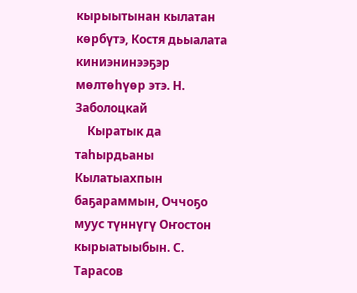кырыытынан кылатан көрбүтэ, Костя дьыалата киниэнинээҕэр мөлтөһүөр этэ. Н. Заболоцкай
    Кыратык да таһырдьаны Кылатыахпын баҕараммын, Оччоҕо муус түннүгү Оҥостон кырыатыыбын. С. Тарасов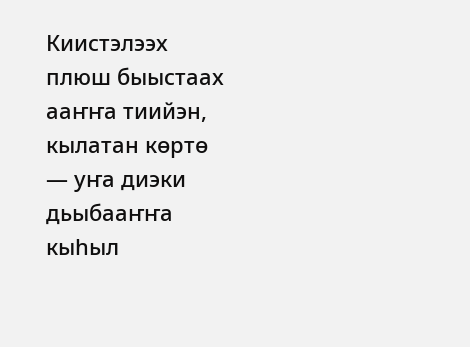Киистэлээх плюш быыстаах ааҥҥа тиийэн, кылатан көртө — уҥа диэки дьыбааҥҥа кыһыл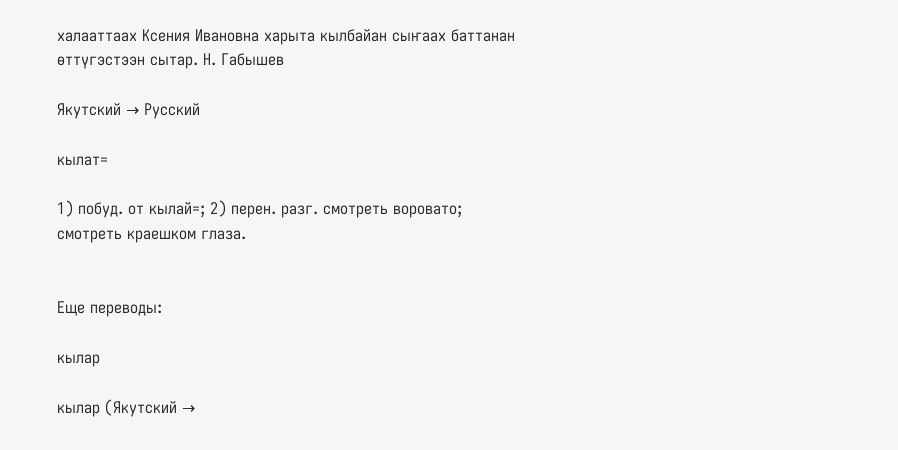халааттаах Ксения Ивановна харыта кылбайан сыҥаах баттанан өттүгэстээн сытар. Н. Габышев

Якутский → Русский

кылат=

1) побуд. от кылай=; 2) перен. разг. смотреть воровато; смотреть краешком глаза.


Еще переводы:

кылар

кылар (Якутский →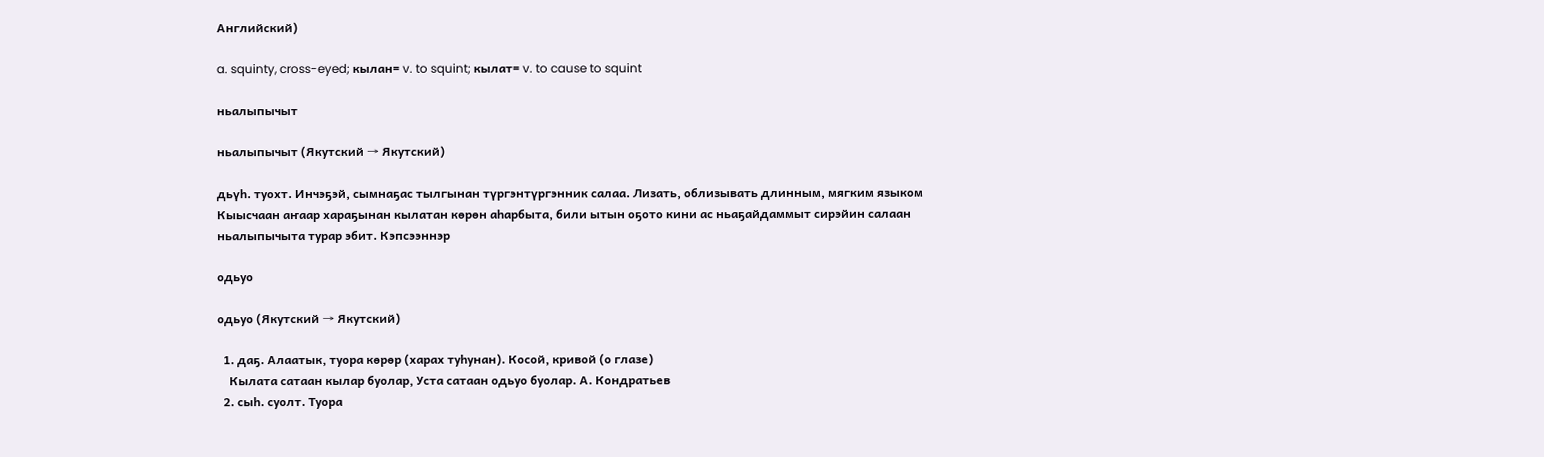Английский)

a. squinty, cross-eyed; кылан= v. to squint; кылат= v. to cause to squint

ньалыпычыт

ньалыпычыт (Якутский → Якутский)

дьүһ. туохт. Инчэҕэй, сымнаҕас тылгынан түргэнтүргэнник салаа. Лизать, облизывать длинным, мягким языком
Кыысчаан аҥаар хараҕынан кылатан көрөн аһарбыта, били ытын оҕото кини ас ньаҕайдаммыт сирэйин салаан ньалыпычыта турар эбит. Кэпсээннэр

одьуо

одьуо (Якутский → Якутский)

  1. даҕ. Алаатык, туора көрөр (харах туһунан). Косой, кривой (о глазе)
    Кылата сатаан кылар буолар, Уста сатаан одьуо буолар. А. Кондратьев
  2. сыһ. суолт. Туора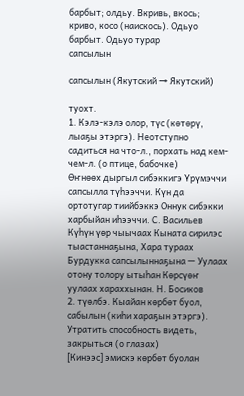барбыт; олдьу. Вкривь, вкось; криво, косо (наискось). Одьуо барбыт. Одьуо турар
сапсылын

сапсылын (Якутский → Якутский)

туохт.
1. Кэлэ-кэлэ олор, түс (көтөрү, лыаҕы этэргэ). Неотступно садиться на что-л., порхать над кем-чем-л. (о птице, бабочке)
Өҥнөөх дыргыл сибэккигэ Үрүмэччи сапсылла түһээччи. Күн да ортотугар тиийбэккэ Оннук сибэкки харбыйан иһээччи. С. Васильев
Күһүн үөр чыычаах Кыната сирилэс тыастаннаҕына, Хара тураах Бурдукка сапсылыннаҕына — Уулаах отону толору ытыһан Көрсүөҥ уулаах хараххынан. Н. Босиков
2. түөлбэ. Кыайан көрбөт буол, сабылын (киһи хараҕын этэргэ). Утратить способность видеть, закрыться (о глазах)
[Кинээс] эмискэ көрбөт буолан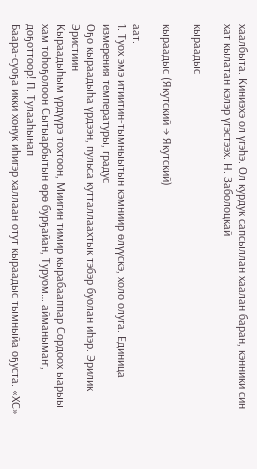хаалбыта. Киниэхэ ол үгэһэ. Ол курдук сапсыллан хаалан баран, кэнники син хат кылатан кэлэр үгэстээх. Н. Заболоцкай

кыраадыс

кыраадыс (Якутский → Якутский)

аат.
1. Туох эмэ итиитин-тымныытын кэмниир өлүүскэ, холо олуга. Единица измерения температуры, градус
Оҕо кыраадыһа үрдээн, пульса кутталлаахтык тэбэр буолан иһэр. Эрилик Эристиин
Кыраадыһым үрдүүрэ тохтоон, Миигин тимир кырабааппар Сордоох ыарыы хам тоһоҕолоон Сытыарбытын өрө бурҕайан, Туруом… айманымаҥ, доҕоттоор! П. Тулааһынап
Баара-суоҕа икки хонук иһигэр халлаан отут кыраадыс тымныйа оҕуста. «ХС»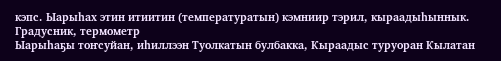кэпс. Ыарыһах этин итиитин (температуратын) кэмниир тэрил, кыраадыһыннык. Градусник, термометр
Ыарыһаҕы тоҥсуйан, иһиллээн Туолкатын булбакка, Кыраадыс туруоран Кылатан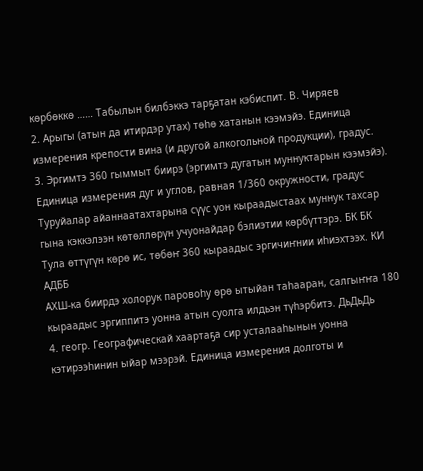көрбөккө …… Табылын билбэккэ тарҕатан кэбиспит. В. Чиряев
2. Арыгы (атын да итирдэр утах) төһө хатанын кээмэйэ. Единица измерения крепости вина (и другой алкогольной продукции), градус.
3. Эргимтэ 360 гыммыт биирэ (эргимтэ дугатын муннуктарын кээмэйэ). Единица измерения дуг и углов, равная 1/360 окружности, градус
Туруйалар айаннаатахтарына сүүс уон кыраадыстаах муннук тахсар гына кэккэлээн көтөллөрүн учуонайдар бэлиэтии көрбүттэрэ. БК БК
Тула өттүгүн көрө ис, төбөҥ 360 кыраадыс эргичиҥнии иһиэхтээх. КИ АДББ
АХШ-ка биирдэ холорук паровоһу өрө ытыйан таһааран, салгыҥҥа 180 кыраадыс эргиппитэ уонна атын суолга илдьэн түһэрбитэ. ДьДьДь
4. геогр. Географическай хаартаҕа сир усталааһынын уонна кэтирээһинин ыйар мээрэй. Единица измерения долготы и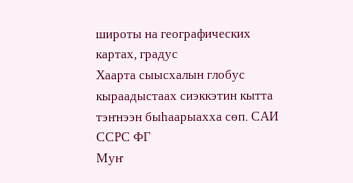широты на географических картах, градус
Хаарта сыысхалын глобус кыраадыстаах сиэккэтин кытта тэҥнээн быһаарыахха сөп. САИ ССРС ФГ
Муҥ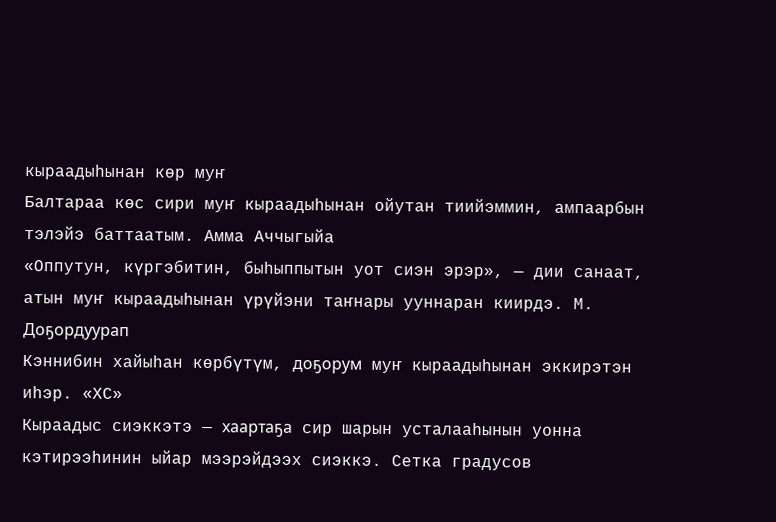кыраадыһынан көр муҥ
Балтараа көс сири муҥ кыраадыһынан ойутан тиийэммин, ампаарбын тэлэйэ баттаатым. Амма Аччыгыйа
«Оппутун, күргэбитин, быһыппытын уот сиэн эрэр», — дии санаат, атын муҥ кыраадыһынан үрүйэни таҥнары ууннаран киирдэ. М. Доҕордуурап
Кэннибин хайыһан көрбүтүм, доҕорум муҥ кыраадыһынан эккирэтэн иһэр. «ХС»
Кыраадыс сиэккэтэ — хаартаҕа сир шарын усталааһынын уонна кэтирээһинин ыйар мээрэйдээх сиэккэ. Сетка градусов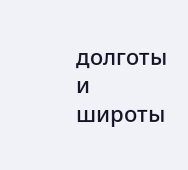долготы и широты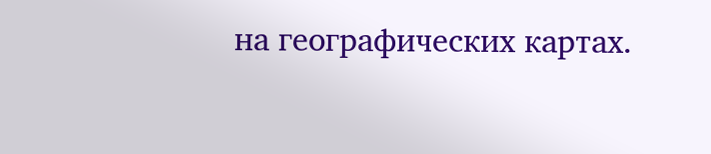на географических картах.